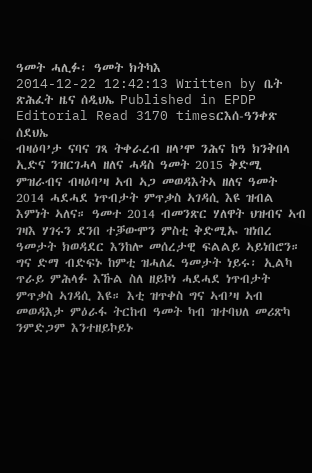ዓመት ሓሊፉ፡ ዓመት ክትካእ
2014-12-22 12:42:13 Written by ቤት ጽሕፈት ዜና ሰዲህኤ Published in EPDP Editorial Read 3170 timesርእሰ-ዓንቀጽ ሰደህኤ
ብዛዕባ’ታ ናባና ገጻ ትቀራረብ ዘላ’ሞ ንሕና ከዓ ክንቅበላ ኢድና ንዝርገሓላ ዘለና ሓዳስ ዓመት 2015 ቅድሚ ምዝራብና ብዛዕባ’ዛ ኣብ ኣጋ መወዳእትኣ ዘለና ዓመት 2014 ሓደሓደ ነጥብታት ምጥቃስ ኣገዳሲ እዩ ዝብል እምነት ኣለና። ዓመተ 2014 ብመንጽር ሃለዋት ህዝብና ኣብ ገዛእ ሃገሩን ደንበ ተቓውሞን ምስቲ ቅድሚኡ ዝነበረ ዓመታት ክወዳደር እንከሎ መሰረታዊ ፍልልይ ኣይነበሮን። ግና ድማ ብድፍኑ ከምቲ ዝሓለፈ ዓመታት ነይሩ፡ ኢልካ ጥራይ ምሕላፉ እኹል ስለ ዘይኮነ ሓደሓደ ነጥብታት ምጥቃስ ኣገዳሲ እዩ። እቲ ዝጥቀስ ግና ኣብ’ዛ ኣብ መወዳእታ ምዕራፋ ትርከብ ዓመት ካብ ዝተባህለ መሪጽካ ንምድጋም እንተዘይኮይኑ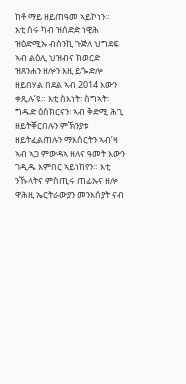ከቶ ማይ ዘይጠዓመ ኣይኮነን።
እቲ ስሩ ካብ ዝሰድድ ነዊሕ ዝዕድሚኡ ብሰንኪ ጉጅለ ህግደፍ ኣብ ልዕሊ ህዝብና ክወርድ ዝጸንሐን ዘሎን እዚ ይጐድሎ ዘይበሃል በደል ኣብ 2014 እውን ቀጺሉ’ዩ። እቲ ስእነት፡ ስግኣት፡ ግዱድ ዕስክርናን፡ ኣብ ቅድሚ ሕጊ ዘይትቐርበሉን ምኽንያቱ ዘይትፈልጠሉን ማእሰርትን ኣብ’ዛ ኣብ ኣጋ ምውዳኣ ዘለና ዓመት እውን ገዲዱ እምበር ኣይነከየን። እቲ ንኹላትና ምስጢሩ ጠፊኡና ዘሎ ዋሕዚ ኤርትራውያን መንእሰያት ናብ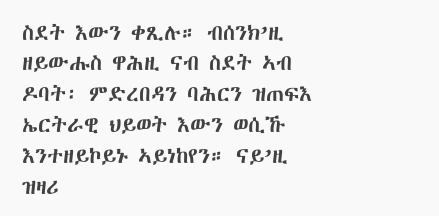ስደት እውን ቀጺሉ። ብሰንክ’ዚ ዘይውሑስ ዋሕዚ ናብ ስደት ኣብ ዶባት፡ ምድረበዳን ባሕርን ዝጠፍእ ኤርትራዊ ህይወት እውን ወሲኹ እንተዘይኮይኑ ኣይነከየን። ናይ’ዚ ዝዛሪ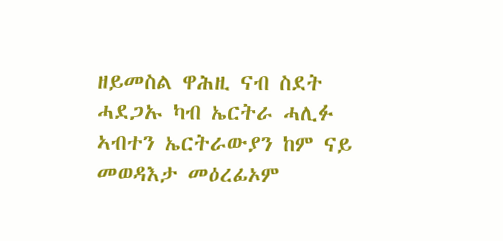ዘይመስል ዋሕዚ ናብ ስደት ሓደጋኡ ካብ ኤርትራ ሓሊፉ ኣብተን ኤርትራውያን ከም ናይ መወዳእታ መዕረፊኦም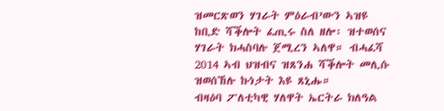ዝመርጽወን ሃገራት ምዕራብ’ውን ኣዝዩ ከቢድ ሻቕሎት ፈጢሩ ስለ ዘሎ፡ ዝተወሰና ሃገራት ክሓስባሉ ጀሚረን ኣለዋ። ብሓፈሻ 2014 ኣብ ህዝብና ዝጸንሐ ሻቕሎት መሊሱ ዝወሰኸሉ ኩነታት እዩ ጸኒሑ።
ብዛዕባ ፖለቲካዊ ሃለዋት ኤርትራ ክለዓል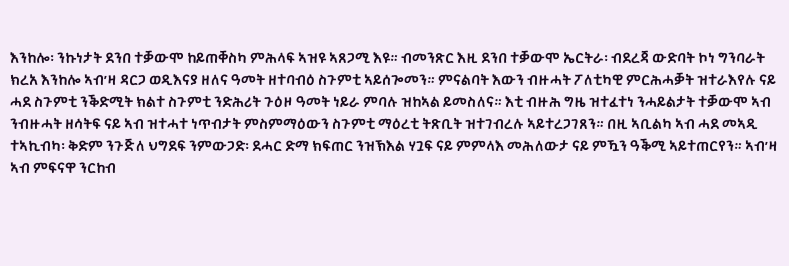እንከሎ፡ ንኩነታት ደንበ ተቓውሞ ከይጠቐስካ ምሕላፍ ኣዝዩ ኣጸጋሚ እዩ። ብመንጽር እዚ ደንበ ተቓውሞ ኤርትራ፡ ብደረጃ ውድባት ኮነ ግንባራት ክረአ እንከሎ ኣብ’ዛ ዳርጋ ወዲእናያ ዘለና ዓመት ዘተባብዕ ስጉምቲ ኣይሰጐመን። ምናልባት እውን ብዙሓት ፖለቲካዊ ምርሕሓቓት ዝተራእየሉ ናይ ሓደ ስጉምቲ ንቕድሚት ክልተ ስጉምቲ ንድሕሪት ጉዕዞ ዓመት ነይራ ምባሉ ዝከኣል ይመስለና። እቲ ብዙሕ ግዜ ዝተፈተነ ንሓይልታት ተቓውሞ ኣብ ንብዙሓት ዘሳትፍ ናይ ኣብ ዝተሓተ ነጥብታት ምስምማዕውን ስጉምቲ ማዕረቲ ትጽቢት ዝተገብረሉ ኣይተረጋገጸን። በዚ ኣቢልካ ኣብ ሓደ መኣዲ ተኣኪብካ፡ ቅድም ንጉጅለ ህግደፍ ንምውጋድ፡ ደሓር ድማ ክፍጠር ንዝኽእል ሃጓፍ ናይ ምምላእ መሕለውታ ናይ ምዃን ዓቕሚ ኣይተጠርየን። ኣብ’ዛ ኣብ ምፍናዋ ንርከብ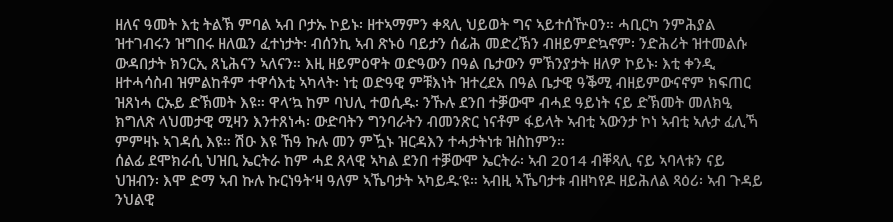ዘለና ዓመት እቲ ትልኽ ምባል ኣብ ቦታኡ ኮይኑ፡ ዘተኣማምን ቀጻሊ ህይወት ግና ኣይተሰዅዐን። ሓቢርካ ንምሕያል ዝተገብሩን ዝግበሩ ዘለዉን ፈተነታት፡ ብሰንኪ ኣብ ጽኑዕ ባይታን ሰፊሕ መድረኽን ብዘይምድኳኖም፡ ንድሕሪት ዝተመልሱ ውዳበታት ክንርኢ ጸኒሕናን ኣለናን። እዚ ዘይምዕዋት ወድዓውን በዓል ቤታውን ምኽንያታት ዘለዎ ኮይኑ፡ እቲ ቀንዲ ዘተሓሳስብ ዝምልከቶም ተዋሳእቲ ኣካላት፡ ነቲ ወድዓዊ ምቹእነት ዝተረደአ በዓል ቤታዊ ዓቕሚ ብዘይምውናኖም ክፍጠር ዝጸነሓ ርኡይ ድኽመት እዩ። ዋላ’ኳ ከም ባህሊ ተወሲዱ፡ ንኹሉ ደንበ ተቓውሞ ብሓደ ዓይነት ናይ ድኽመት መለክዒ ክግለጽ ላህመታዊ ሚዛን እንተጸነሓ፡ ውድባትን ግንባራትን ብመንጽር ነናቶም ፋይላት ኣብቲ ኣውንታ ኮነ ኣብቲ ኣሉታ ፈሊኻ ምምዛኑ ኣገዳሲ እዩ። ሽዑ እዩ ኸዓ ኩሉ መን ምዃኑ ዝርዳእን ተሓታትነቱ ዝስከምን።
ሰልፊ ደሞክራሲ ህዝቢ ኤርትራ ከም ሓደ ጸላዊ ኣካል ደንበ ተቓውሞ ኤርትራ፡ ኣብ 2014 ብቐጻሊ ናይ ኣባላቱን ናይ ህዝብን፡ እሞ ድማ ኣብ ኩሉ ኩርነዓት’ዛ ዓለም ኣኼባታት ኣካይዱ’ዩ። ኣብዚ ኣኼባታቱ ብዘካየዶ ዘይሕለል ጻዕሪ፡ ኣብ ጉዳይ ንህልዊ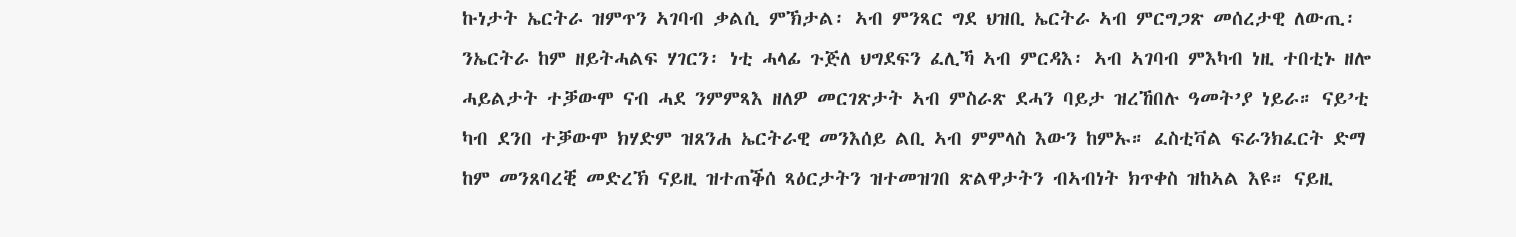ኩነታት ኤርትራ ዝምጥን ኣገባብ ቃልሲ ምኽታል፡ ኣብ ምንጻር ግደ ህዝቢ ኤርትራ ኣብ ምርግጋጽ መሰረታዊ ለውጢ፡ ንኤርትራ ከም ዘይትሓልፍ ሃገርን፡ ነቲ ሓላፊ ጉጅለ ህግደፍን ፈሊኻ ኣብ ምርዳእ፡ ኣብ ኣገባብ ምእካብ ነዚ ተበቲኑ ዘሎ ሓይልታት ተቓውሞ ናብ ሓደ ንምምጻእ ዘለዎ መርገጽታት ኣብ ምስራጽ ደሓን ባይታ ዝረኸበሉ ዓመት’ያ ነይራ። ናይ’ቲ ካብ ደንበ ተቓውሞ ክሃድም ዝጸንሐ ኤርትራዊ መንእሰይ ልቢ ኣብ ምምላስ እውን ከምኡ። ፈስቲቫል ፍራንክፈርት ድማ ከም መንጸባረቒ መድረኽ ናይዚ ዝተጠቕሰ ጻዕርታትን ዝተመዝገበ ጽልዋታትን ብኣብነት ክጥቀስ ዝከኣል እዩ። ናይዚ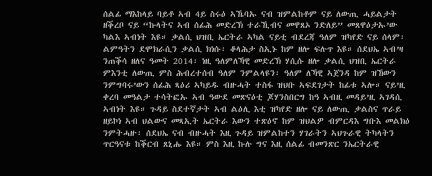ሰልፊ ማእከላይ ባይቶ ኣብ 4ይ ስሩዕ ኣኼባኡ ናብ ዝምልከቶም ናይ ለውጢ ሓይልታት ዘቕረቦ ናይ “ኩላትና ኣብ ሰፊሕ መድረኽ ተራኺብና መዋጸኦ ንድለይ” መጸዋዕታኡ’ው ካልእ ኣብነት እዩ። ቃልሲ ህዝቢ ኤርትራ ኣካል ናይቲ ብደረጃ ዓለም ዝካየድ ናይ ሰላም፡ ልምዓትን ደሞክራሲን ቃልሲ ክነሱ፡ ቆላሕታ ስኢኑ ከም ዘሎ ፍሉጥ እዩ። ሰደህኤ ኣብ’ዛ ንጠቕሳ ዘለና ዓመት 2014፡ ነዚ ዓለምለኻዊ መድረኽ ሃሲሱ ዘሎ ቃልሲ ህዝቢ ኤርትራ ምእንቲ ለውጢ ምስ ሕብረተሰብ ዓለም ንምልላዩን፡ ዓለም ለኻዊ ኣጀንዳ ከም ዝኸውን ንምግባሩ’ውን ሰፊሕ ጻዕሪ ኣካይዱ ብዙሓት ተስፋ ዝህቡ ኣፍደገታት ከፊቱ ኣሎ። ናይ’ዚ ቀረባ መዓልታ ተሳትፎኡ ኣብ ዓውደ መጽናዕቲ ጆሃንስበርግ ከዓ ኣብዚ መዳይ’ዚ ኣገዳሲ ኣብነት እዩ። ጉዳይ ስደተኛታት ኣብ ልዕሊ እቲ ዝካየድ ዘሎ ናይ ለውጢ ቃልስና ጥራይ ዘይኮነ ኣብ ህልውና መጻኢት ኤርትራ እውን ተጽዕኖ ከም ዝህልዎ ብምርዳእ ግቡእ መልክዕ ንምትሓዙ፡ ሰደህኤ ናብ ብዙሓት እዚ ጉዳይ ዝምልከተን ሃገራትን ኣህጉራዊ ትካላትን ጥርዓናቱ ከቕርብ ጸኒሑ እዩ። ምስ እዚ ኩሉ ግና እዚ ሰልፊ ብመንጽር ንኤርትራዊ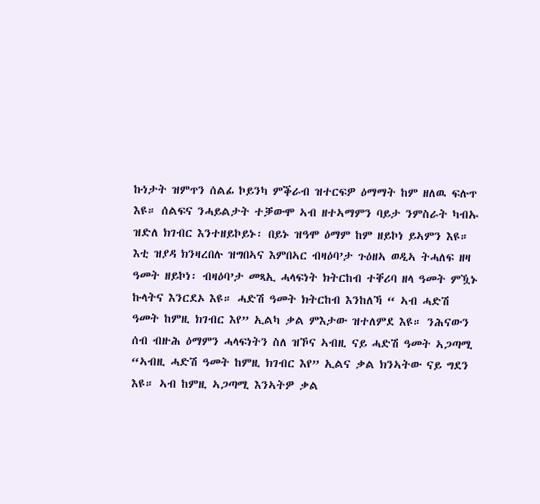ኩነታት ዝምጥን ሰልፊ ኮይንካ ምቕራብ ዝተርፍዎ ዕማማት ከም ዘለዉ ፍሉጥ እዩ። ሰልፍና ንሓይልታት ተቓውሞ ኣብ ዘተኣማምን ባይታ ንምስራት ካብኡ ዝድለ ክገብር እንተዘይኮይኑ፡ በይኑ ዝዓሞ ዕማም ከም ዘይኮነ ይኣምን እዩ።
እቲ ዝያዳ ክንዛረበሉ ዝግበኣና እምበኣር ብዛዕባ’ታ ጉዕዘኣ ወዲኣ ትሓለፍ ዘዛ ዓመት ዘይኮነ፡ ብዛዕባ’ታ መጻኢ ሓላፍነት ክትርከብ ተቐሪባ ዘላ ዓመት ምዃኑ ኩላትና እንርደኦ እዩ። ሓድሽ ዓመት ክትርከብ እንከለኻ “ ኣብ ሓድሽ ዓመት ከምዚ ክገብር እየ” ኢልካ ቃል ምእታው ዝተለምደ እዩ። ንሕናውን ሰብ ብዙሕ ዕማምን ሓላፍነትን ስለ ዝኾና ኣብዚ ናይ ሓድሽ ዓመት ኣጋጣሚ “ኣብዚ ሓድሽ ዓመት ከምዚ ክገብር እየ” ኢልና ቃል ክንኣትው ናይ ግደን እዩ። ኣብ ከምዚ ኣጋጣሚ እንኣትዎ ቃል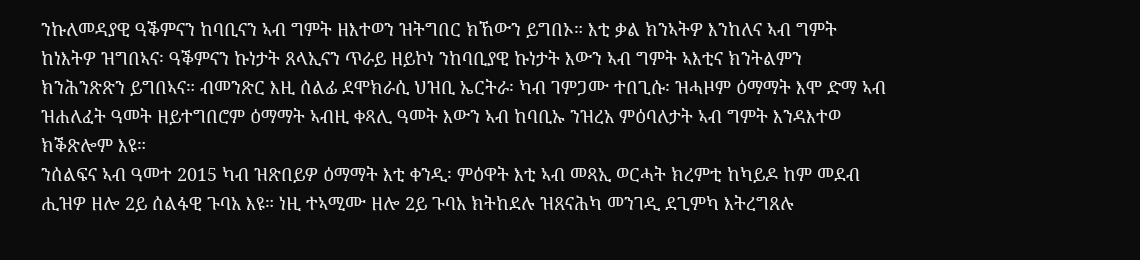ንኩለመዳያዊ ዓቕምናን ከባቢናን ኣብ ግምት ዘእተወን ዝትግበር ክኸውን ይግበኦ። እቲ ቃል ክንኣትዎ እንከለና ኣብ ግምት ከነእትዎ ዝግበኣና፡ ዓቕምናን ኩነታት ጸላኢናን ጥራይ ዘይኮነ ንከባቢያዊ ኩነታት እውን ኣብ ግምት ኣእቲና ክንትልምን ክንሕንጽጽን ይግበኣና። ብመንጽር እዚ ሰልፊ ደሞክራሲ ህዝቢ ኤርትራ፡ ካብ ገምጋሙ ተበጊሱ፡ ዝሓዞም ዕማማት እሞ ድማ ኣብ ዝሐለፈት ዓመት ዘይተግበሮም ዕማማት ኣብዚ ቀጻሊ ዓመት እውን ኣብ ከባቢኡ ንዝረአ ምዕባለታት ኣብ ግምት እንዳእተወ ክቕጽሎም እዩ።
ንሰልፍና ኣብ ዓመተ 2015 ካብ ዝጽበይዎ ዕማማት እቲ ቀንዲ፡ ምዕዋት እቲ ኣብ መጻኢ ወርሓት ክረምቲ ከካይዶ ከም መደብ ሒዝዎ ዘሎ 2ይ ሰልፋዊ ጉባአ እዩ። ነዚ ተኣሚሙ ዘሎ 2ይ ጉባአ ክትከደሉ ዝጸናሕካ መንገዲ ደጊምካ እትረግጸሉ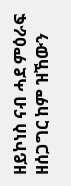ዘይኮነስ ናብ ሓደ ምዕራፍ ዘሰጋግር ከም ዝኸውን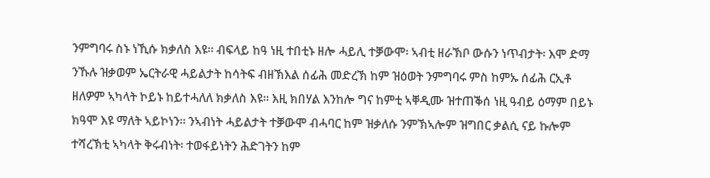ንምግባሩ ስኑ ነኺሱ ክቃለስ እዩ። ብፍላይ ከዓ ነዚ ተበቲኑ ዘሎ ሓይሊ ተቓውሞ፡ ኣብቲ ዘራኽቦ ውሱን ነጥብታት፡ እሞ ድማ ንኹሉ ዝቃወም ኤርትራዊ ሓይልታት ከሳትፍ ብዘኽእል ሰፊሕ መድረኽ ከም ዝዕወት ንምግባሩ ምስ ከምኡ ሰፊሕ ርኢቶ ዘለዎም ኣካላት ኮይኑ ከይተሓለለ ክቃለስ እዩ። እዚ ክበሃል እንከሎ ግና ከምቲ ኣቐዲሙ ዝተጠቕሰ ነዚ ዓብይ ዕማም በይኑ ክዓሞ እዩ ማለት ኣይኮነን። ንኣብነት ሓይልታት ተቓውሞ ብሓባር ከም ዝቃለሱ ንምኽኣሎም ዝግበር ቃልሲ ናይ ኩሎም ተሻረኽቲ ኣካላት ቅሩብነት፡ ተወፋይነትን ሕድገትን ከም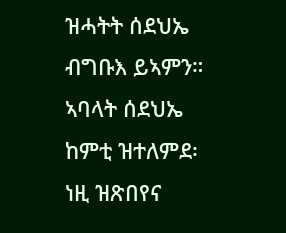ዝሓትት ሰደህኤ ብግቡእ ይኣምን። ኣባላት ሰደህኤ ከምቲ ዝተለምደ፡ ነዚ ዝጽበየና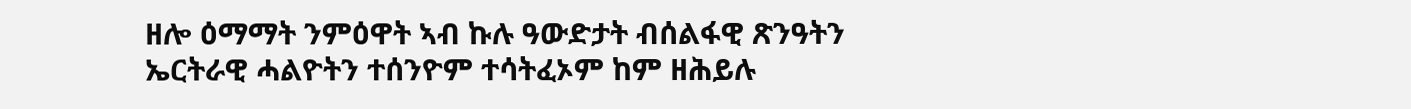ዘሎ ዕማማት ንምዕዋት ኣብ ኩሉ ዓውድታት ብሰልፋዊ ጽንዓትን ኤርትራዊ ሓልዮትን ተሰንዮም ተሳትፈኦም ከም ዘሕይሉ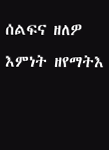ሰልፍና ዘለዎ እምነት ዘየማትእ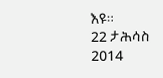እዩ።
22 ታሕሳስ 2014